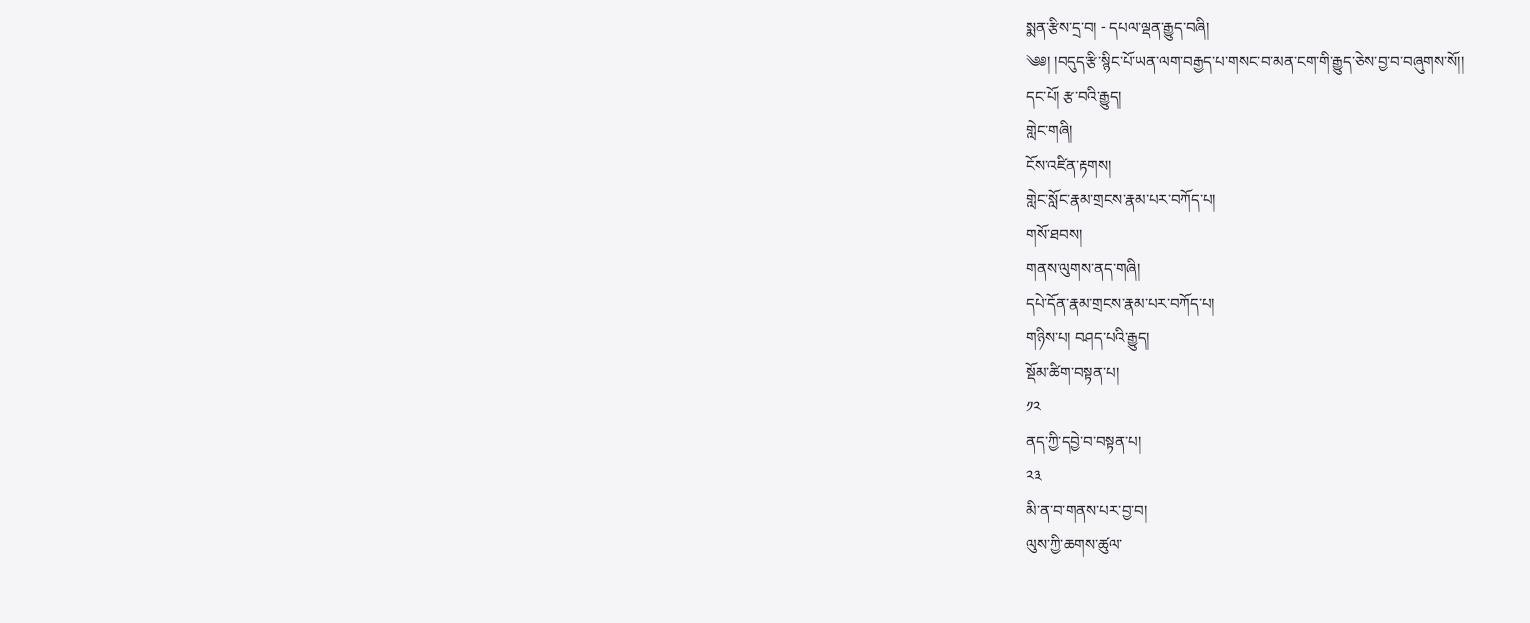སྨན་རྩིས་དྲ་བ། - དཔལ་ལྡན་རྒྱུད་བཞི།
༄༅། །བདུད་རྩི་སྙིང་པོ་ཡན་ལག་བརྒྱད་པ་གསང་བ་མན་ངག་གི་རྒྱུད་ཅེས་བྱ་བ་བཞུགས་སོ།།
དང་པོ། རྩ་བའི་རྒྱུད།
གླེང་གཞི།
ངོས་འཛིན་རྟགས།
གླེང་སློང་རྣམ་གྲངས་རྣམ་པར་བཀོད་པ།
གསོ་ཐབས།
གནས་ལུགས་ནད་གཞི།
དཔེ་དོན་རྣམ་གྲངས་རྣམ་པར་བཀོད་པ།
གཉིས་པ། བཤད་པའི་རྒྱུད།
སྡོམ་ཚིག་བསྟན་པ།
༡༢
ནད་ཀྱི་དབྱེ་བ་བསྟན་པ།
༢༣
མི་ན་བ་གནས་པར་བྱ་བ།
ལུས་ཀྱི་ཆགས་ཚུལ་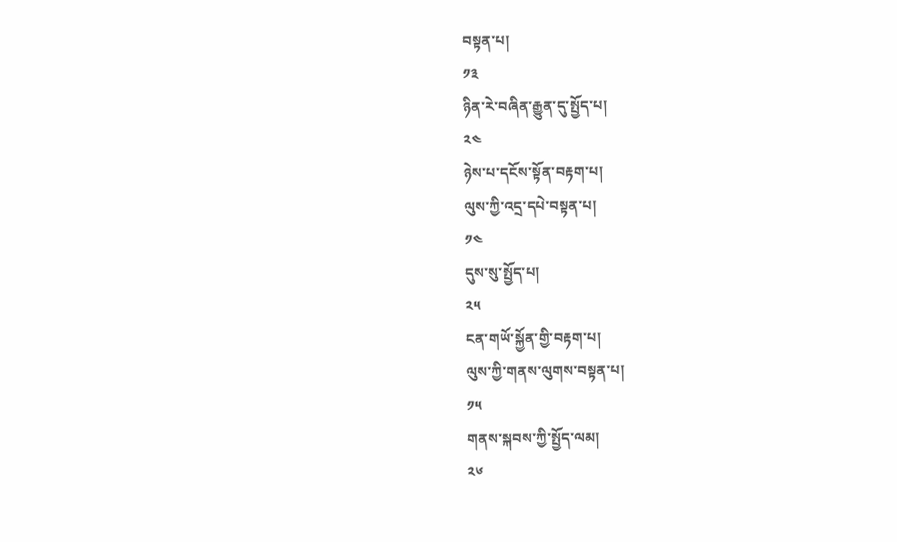བསྟན་པ།
༡༣
ཉིན་རེ་བཞིན་རྒྱུན་དུ་སྤྱོད་པ།
༢༤
ཉེས་པ་དངོས་སྟོན་བརྟག་པ།
ལུས་ཀྱི་འདྲ་དཔེ་བསྟན་པ།
༡༤
དུས་སུ་སྤྱོད་པ།
༢༥
ངན་གཡོ་སྐྱོན་གྱི་བརྟག་པ།
ལུས་ཀྱི་གནས་ལུགས་བསྟན་པ།
༡༥
གནས་སྐབས་ཀྱི་སྤྱོད་ལམ།
༢༦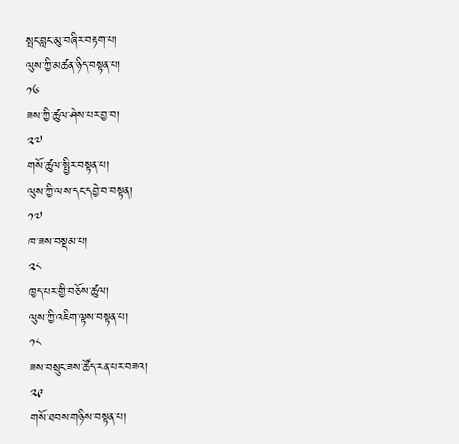སྤང་བླང་མུ་བཞིར་བརྟག་པ།
ལུས་ཀྱི་མཚན་ཉིད་བསྟན་པ།
༡༦
ཟས་ཀྱི་ཚུལ་ཤེས་པར་བྱ་བ།
༢༧
གསོ་ཚུལ་སྤྱིར་བསྟན་པ།
ལུས་ཀྱི་ལས་དང་དབྱེ་བ་བསྟན།
༡༧
ཁ་ཟས་བསྡམ་པ།
༢༨
ཁྱད་པར་གྱི་བཅོས་ཚུལ།
ལུས་ཀྱི་འཇིག་ལྟས་བསྟན་པ།
༡༨
ཟས་བསྲུང་ཟས་ཚོད་རན་པར་བཟའ།
༢༩
གསོ་ཐབས་གཉིས་བསྟན་པ།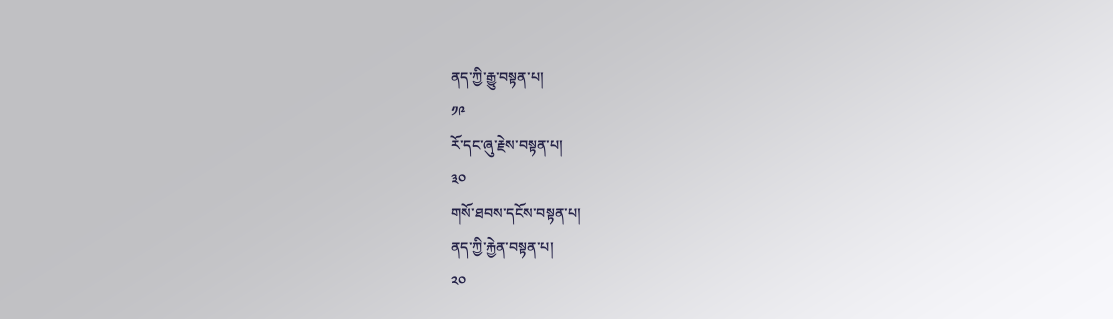ནད་ཀྱི་རྒྱུ་བསྟན་པ།
༡༩
རོ་དང་ཞུ་རྗེས་བསྟན་པ།
༣༠
གསོ་ཐབས་དངོས་བསྟན་པ།
ནད་ཀྱི་རྐྱེན་བསྟན་པ།
༢༠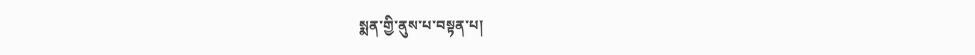སྨན་གྱི་ནུས་པ་བསྟན་པ།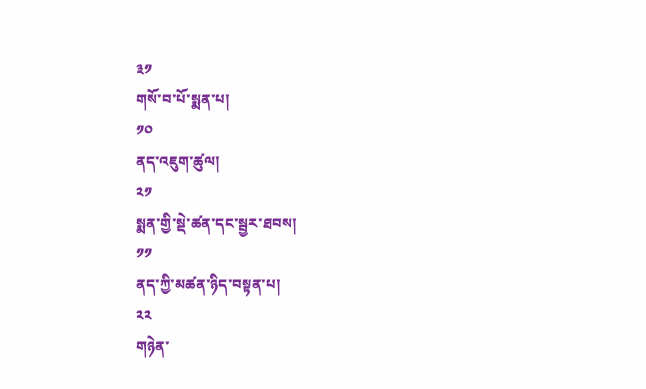༣༡
གསོ་བ་པོ་སྨན་པ།
༡༠
ནད་འཇུག་ཚུལ།
༢༡
སྨན་གྱི་སྡེ་ཚན་དང་སྦྱར་ཐབས།
༡༡
ནད་ཀྱི་མཚན་ཉིད་བསྟན་པ།
༢༢
གཉེན་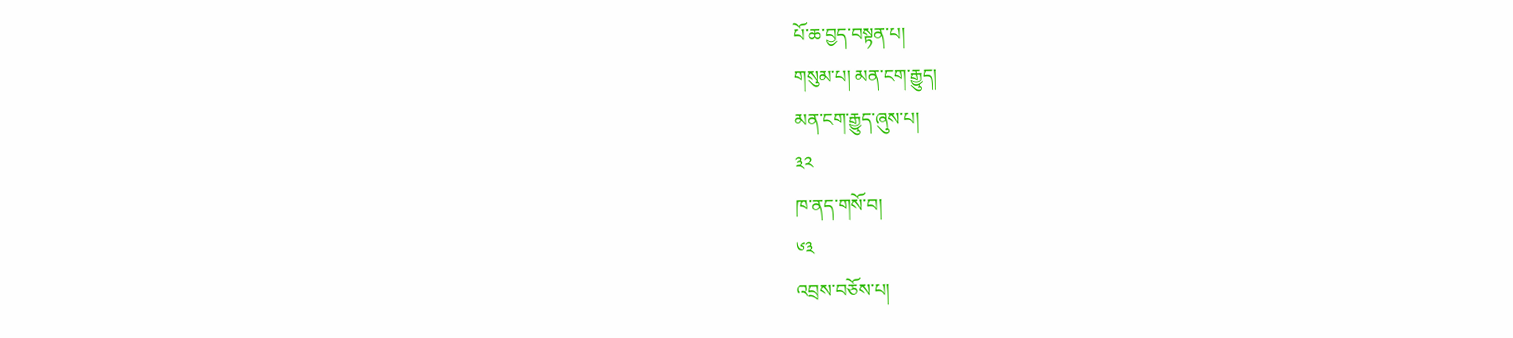པོ་ཆ་བྱད་བསྟན་པ།
གསུམ་པ། མན་ངག་རྒྱུད།
མན་ངག་རྒྱུད་ཞུས་པ།
༣༢
ཁ་ནད་གསོ་བ།
༦༣
འབྲས་བཅོས་པ།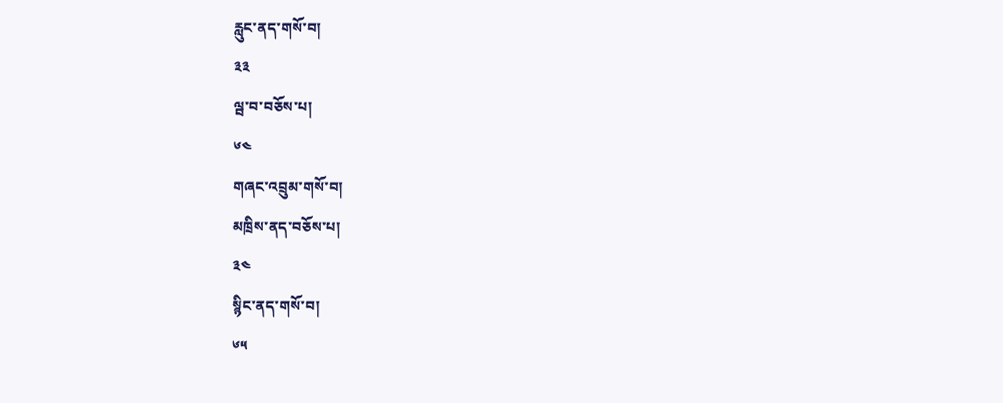རླུང་ནད་གསོ་བ།
༣༣
ལྦ་བ་བཅོས་པ།
༦༤
གཞང་འབྲུམ་གསོ་བ།
མཁྲིས་ནད་བཅོས་པ།
༣༤
སྙིང་ནད་གསོ་བ།
༦༥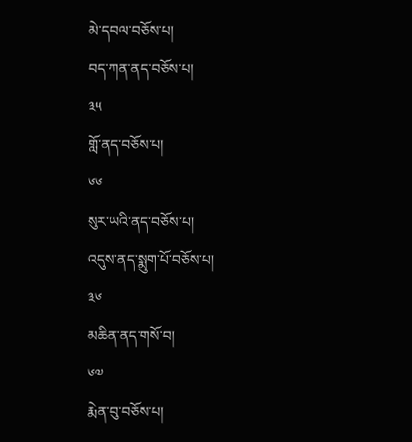མེ་དབལ་བཅོས་པ།
བད་ཀན་ནད་བཅོས་པ།
༣༥
གློ་ནད་བཅོས་པ།
༦༦
སུར་ཡའི་ནད་བཅོས་པ།
འདུས་ནད་སྨུག་པོ་བཅོས་པ།
༣༦
མཆིན་ནད་གསོ་བ།
༦༧
རྨེན་བུ་བཅོས་པ།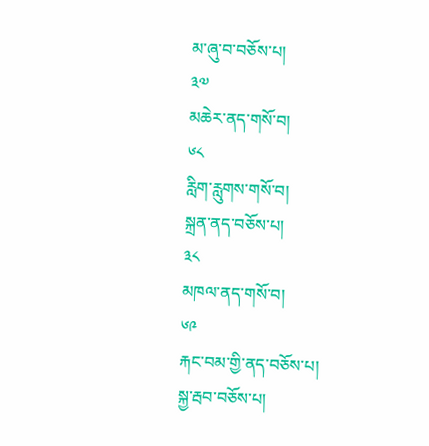མ་ཞུ་བ་བཅོས་པ།
༣༧
མཆེར་ནད་གསོ་བ།
༦༨
རླིག་རླུགས་གསོ་བ།
སྐྲན་ནད་བཅོས་པ།
༣༨
མཁལ་ནད་གསོ་བ།
༦༩
རྐང་བམ་གྱི་ནད་བཅོས་པ།
སྐྱ་རྦབ་བཅོས་པ།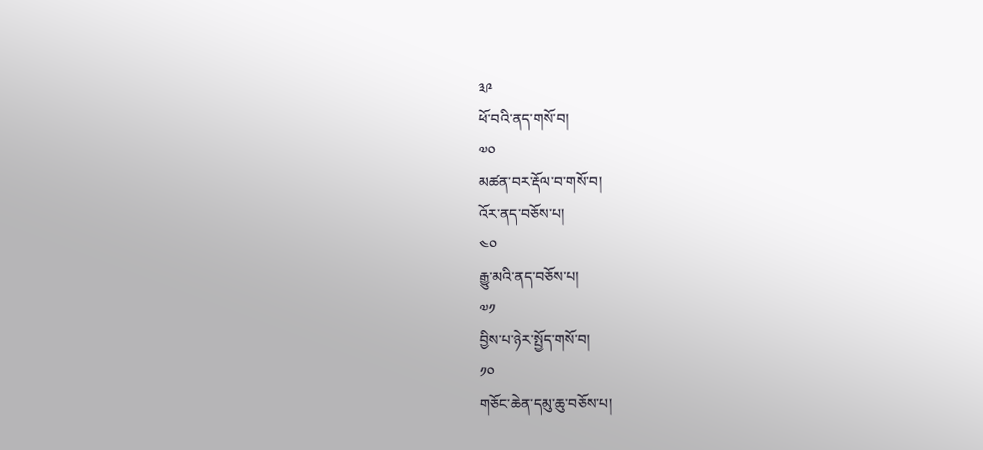༣༩
ཕོ་བའི་ནད་གསོ་བ།
༧༠
མཚན་བར་རྡོལ་བ་གསོ་བ།
འོར་ནད་བཅོས་པ།
༤༠
རྒྱུ་མའི་ནད་བཅོས་པ།
༧༡
བྱིས་པ་ཉེར་སྤྱོད་གསོ་བ།
༡༠
གཅོང་ཆེན་དམུ་ཆུ་བཅོས་པ།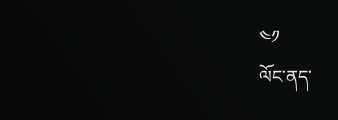༤༡
ལོང་ནད་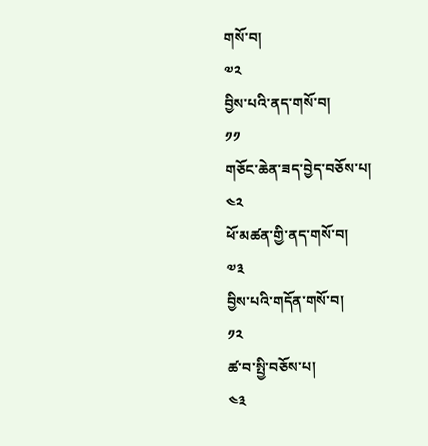གསོ་བ།
༧༢
བྱིས་པའི་ནད་གསོ་བ།
༡༡
གཅོང་ཆེན་ཟད་བྱེད་བཅོས་པ།
༤༢
ཕོ་མཚན་གྱི་ནད་གསོ་བ།
༧༣
བྱིས་པའི་གདོན་གསོ་བ།
༡༢
ཚ་བ་སྤྱི་བཅོས་པ།
༤༣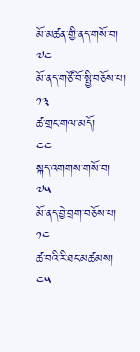མོ་མཚན་གྱི་ནད་གསོ་བ།
༧༤
མོ་ནད་གཙོ་བོ་སྤྱི་བཅོས་པ།
༡༣
ཚ་གྲང་གལ་མདོ།
༤༤
སྐད་འགགས་གསོ་བ།
༧༥
མོ་ནད་བྱེ་བྲག་བཅོས་པ།
༡༤
ཚ་བའི་རི་ཐང་མཚམས།
༤༥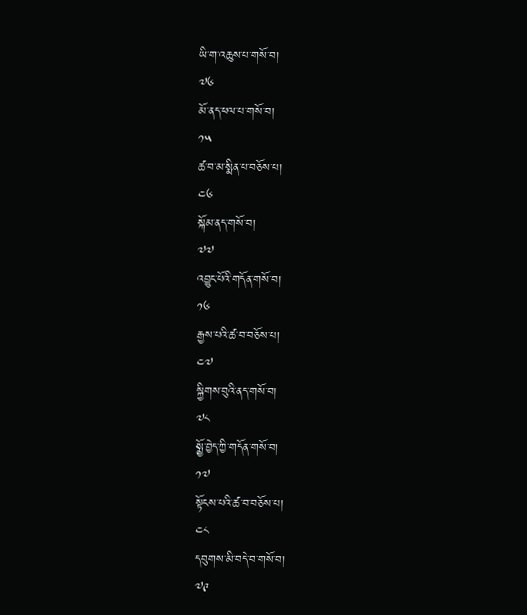ཡི་ག་འཆུས་པ་གསོ་བ།
༧༦
མོ་ནད་ཕལ་པ་གསོ་བ།
༡༥
ཚ་བ་མ་སྨིན་པ་བཅོས་པ།
༤༦
སྐོམ་ནད་གསོ་བ།
༧༧
འབྱུང་པོའི་གདོན་གསོ་བ།
༡༦
རྒྱས་པའི་ཚ་བ་བཅོས་པ།
༤༧
སྐྱིགས་བུའི་ནད་གསོ་བ།
༧༨
སྨྱོ་བྱེད་ཀྱི་གདོན་གསོ་བ།
༡༧
སྟོངས་པའི་ཚ་བ་བཅོས་པ།
༤༨
དབུགས་མི་བདེ་བ་གསོ་བ།
༧༩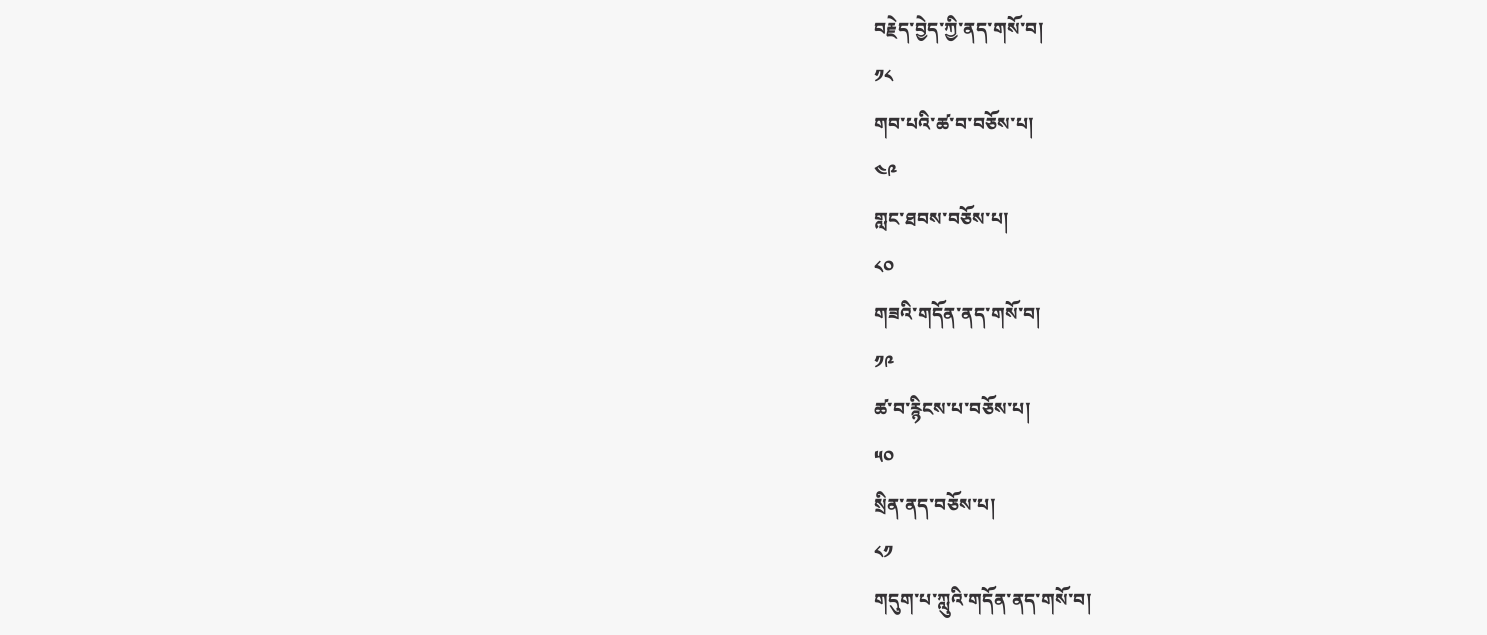བརྗེད་བྱེད་ཀྱི་ནད་གསོ་བ།
༡༨
གབ་པའི་ཚ་བ་བཅོས་པ།
༤༩
གླང་ཐབས་བཅོས་པ།
༨༠
གཟའི་གདོན་ནད་གསོ་བ།
༡༩
ཚ་བ་རྙིངས་པ་བཅོས་པ།
༥༠
སྲིན་ནད་བཅོས་པ།
༨༡
གདུག་པ་ཀླུའི་གདོན་ནད་གསོ་བ།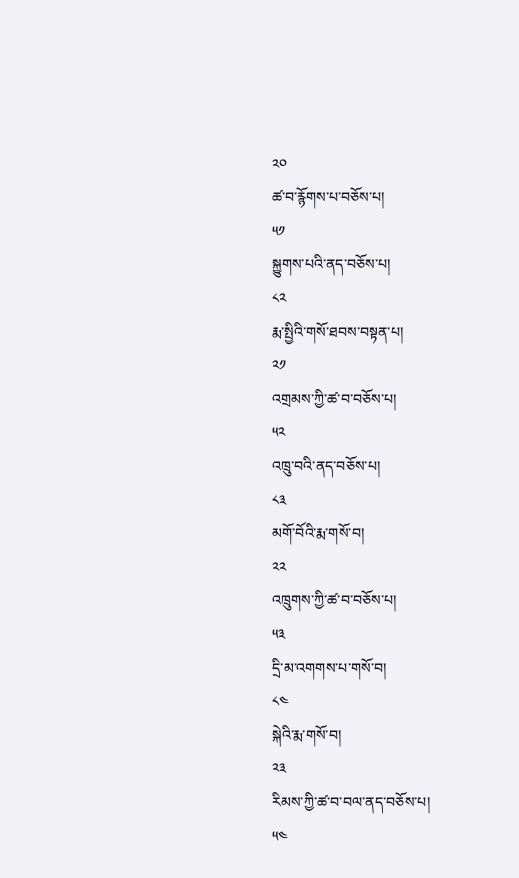༢༠
ཚ་བ་རྙོགས་པ་བཅོས་པ།
༥༡
སྐྱུགས་པའི་ནད་བཅོས་པ།
༨༢
རྨ་སྤྱིའི་གསོ་ཐབས་བསྟན་པ།
༢༡
འགྲམས་ཀྱི་ཚ་བ་བཅོས་པ།
༥༢
འཁྲུ་བའི་ནད་བཅོས་པ།
༨༣
མགོ་བོའི་རྨ་གསོ་བ།
༢༢
འཁྲུགས་ཀྱི་ཚ་བ་བཅོས་པ།
༥༣
དྲི་མ་འགགས་པ་གསོ་བ།
༨༤
སྐེའི་རྨ་གསོ་བ།
༢༣
རིམས་ཀྱི་ཚ་བ་བལ་ནད་བཅོས་པ།
༥༤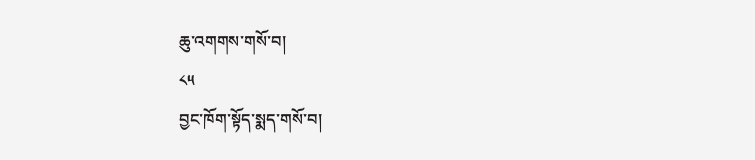ཆུ་འགགས་གསོ་བ།
༨༥
བྱང་ཁོག་སྟོད་སྨད་གསོ་བ།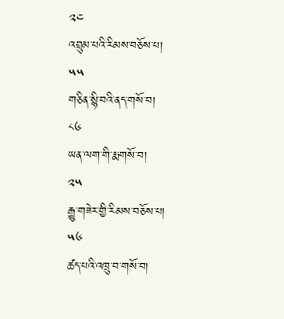༢༤
འབྲུམ་པའི་རིམས་བཅོས་པ།
༥༥
གཅིན་སྙི་བའི་ནད་གསོ་བ།
༨༦
ཡན་ལག་གི་རྨ་གསོ་བ།
༢༥
རྒྱུ་གཟེར་གྱི་རིམས་བཅོས་པ།
༥༦
ཚད་པའི་འཁྲུ་བ་གསོ་བ།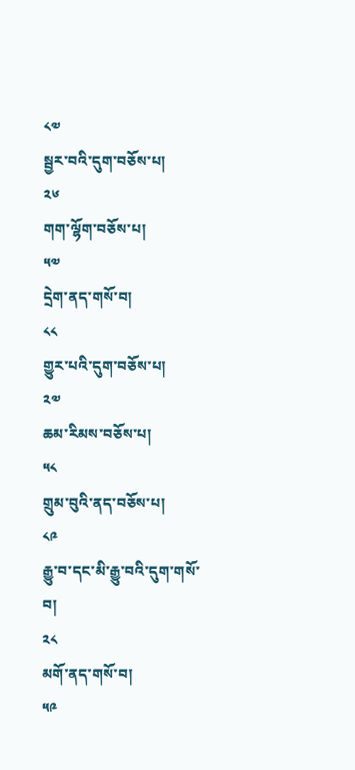༨༧
སྦྱར་བའི་དུག་བཅོས་པ།
༢༦
གག་ལྷོག་བཅོས་པ།
༥༧
དྲེག་ནད་གསོ་བ།
༨༨
གྱུར་པའི་དུག་བཅོས་པ།
༢༧
ཆམ་རིམས་བཅོས་པ།
༥༨
གྲུམ་བུའི་ནད་བཅོས་པ།
༨༩
རྒྱུ་བ་དང་མི་རྒྱུ་བའི་དུག་གསོ་བ།
༢༨
མགོ་ནད་གསོ་བ།
༥༩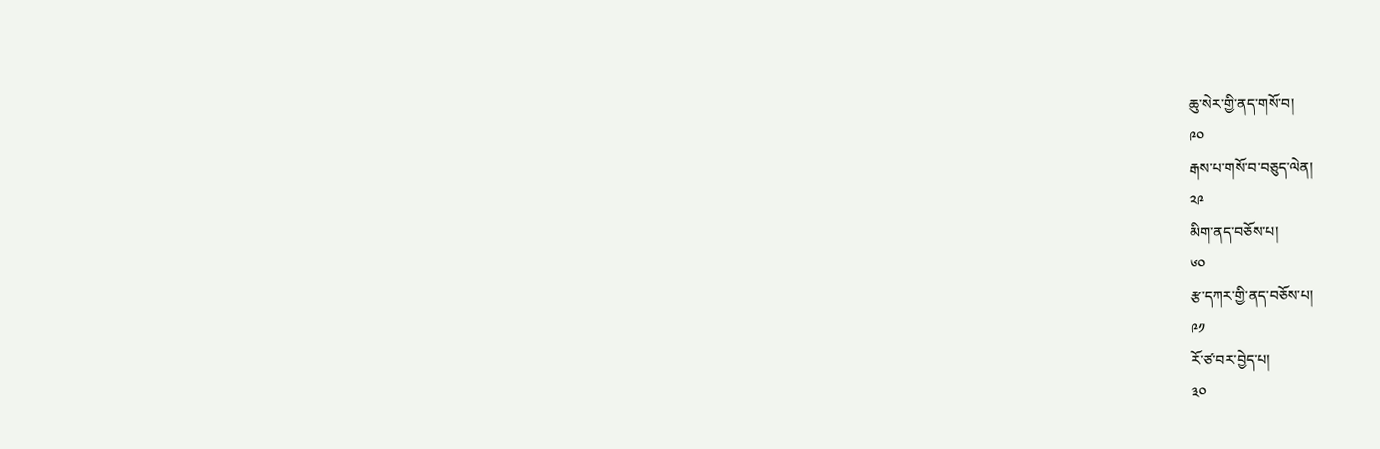ཆུ་སེར་གྱི་ནད་གསོ་བ།
༩༠
རྒས་པ་གསོ་བ་བཅུད་ལེན།
༢༩
མིག་ནད་བཅོས་པ།
༦༠
རྩ་དཀར་གྱི་ནད་བཅོས་པ།
༩༡
རོ་ཙ་བར་བྱེད་པ།
༣༠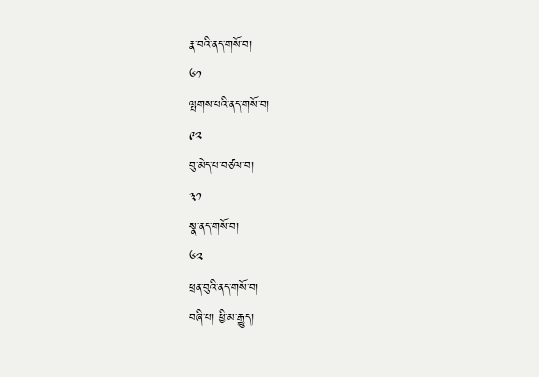རྣ་བའི་ནད་གསོ་བ།
༦༡
ལྤགས་པའི་ནད་གསོ་བ།
༩༢
བུ་མེད་པ་བཙལ་བ།
༣༡
སྣ་ནད་གསོ་བ།
༦༢
ཕྲན་བུའི་ནད་གསོ་བ།
བཞི་པ། ཕྱི་མ་རྒྱུད།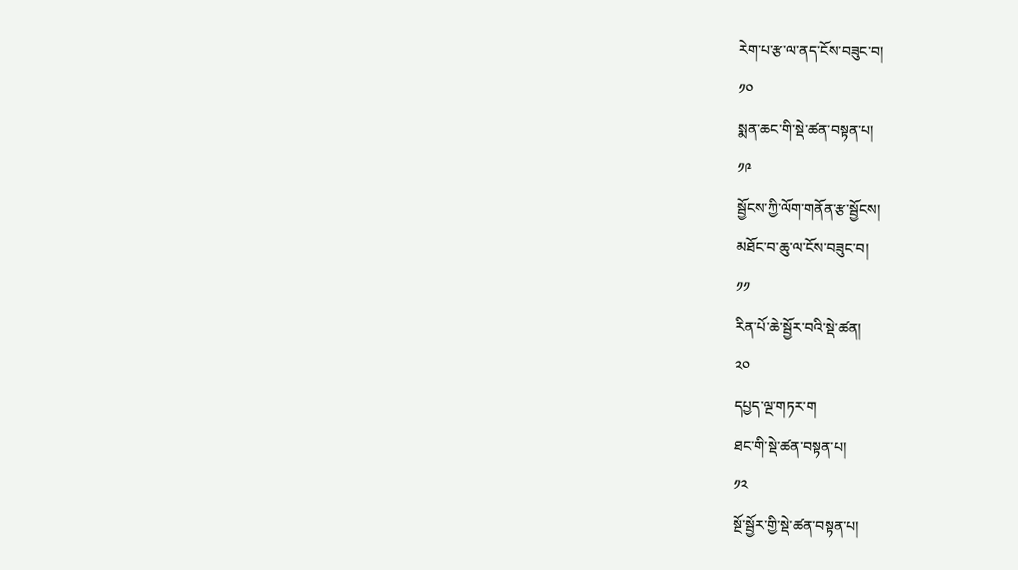རེག་པ་རྩ་ལ་ནད་ངོས་བཟུང་བ།
༡༠
སྨན་ཆང་གི་སྡེ་ཚན་བསྟན་པ།
༡༩
སྦྱོངས་ཀྱི་ལོག་གནོན་རྩ་སྦྱོངས།
མཐོང་བ་ཆུ་ལ་ངོས་བཟུང་བ།
༡༡
རིན་པོ་ཆེ་སྦྱོར་བའི་སྡེ་ཚན།
༢༠
དཔྱད་ལྔ་གཏར་ག
ཐང་གི་སྡེ་ཚན་བསྟན་པ།
༡༢
སྔོ་སྦྱོར་གྱི་སྡེ་ཚན་བསྟན་པ།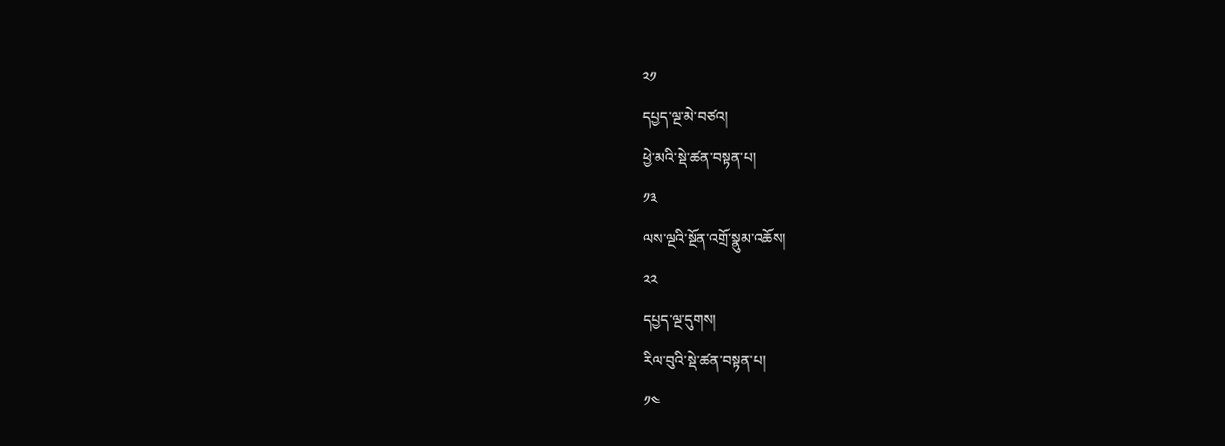༢༡
དཔྱད་ལྔ་མེ་བཙའ།
ཕྱེ་མའི་སྡེ་ཚན་བསྟན་པ།
༡༣
ལས་ལྔའི་སྔོན་འགྲོ་སྣུམ་འཆོས།
༢༢
དཔྱད་ལྔ་དུགས།
རིལ་བུའི་སྡེ་ཚན་བསྟན་པ།
༡༤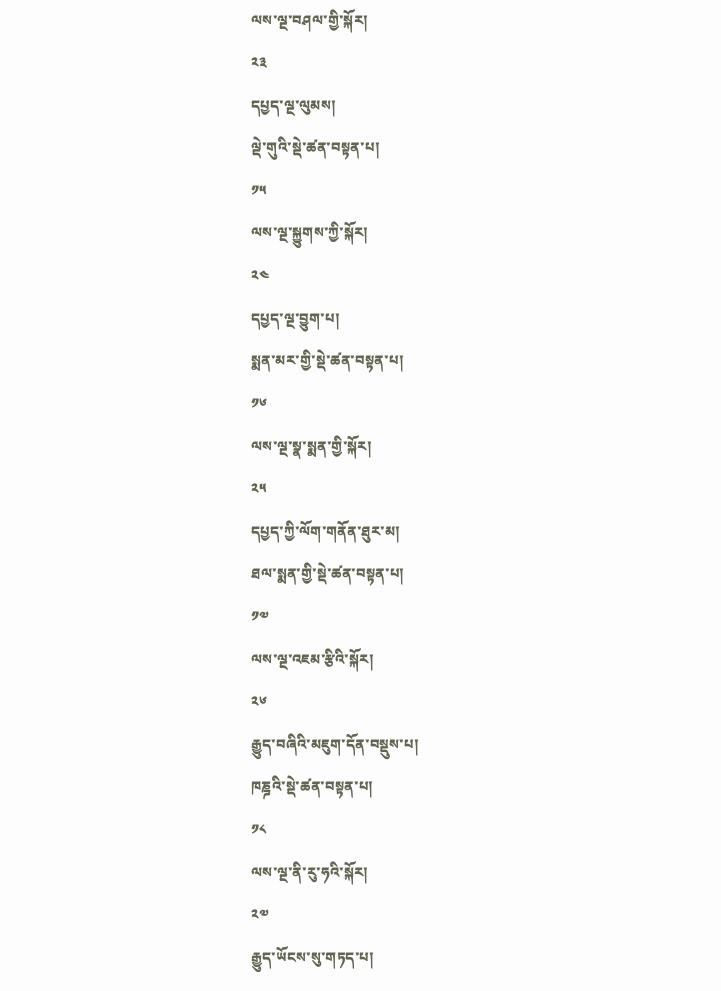ལས་ལྔ་བཤལ་གྱི་སྐོར།
༢༣
དཔྱད་ལྔ་ལུམས།
ལྡེ་གུའི་སྡེ་ཚན་བསྟན་པ།
༡༥
ལས་ལྔ་སྐྱུགས་ཀྱི་སྐོར།
༢༤
དཔྱད་ལྔ་བྱུག་པ།
སྨན་མར་གྱི་སྡེ་ཚན་བསྟན་པ།
༡༦
ལས་ལྔ་སྣ་སྨན་གྱི་སྐོར།
༢༥
དཔྱད་ཀྱི་ལོག་གནོན་ཐུར་མ།
ཐལ་སྨན་གྱི་སྡེ་ཚན་བསྟན་པ།
༡༧
ལས་ལྔ་འཇམ་རྩིའི་སྐོར།
༢༦
རྒྱུད་བཞིའི་མཇུག་དོན་བསྡུས་པ།
ཁཎྜའི་སྡེ་ཚན་བསྟན་པ།
༡༨
ལས་ལྔ་ནི་རུ་ཧའི་སྐོར།
༢༧
རྒྱུད་ཡོངས་སུ་གཏད་པ།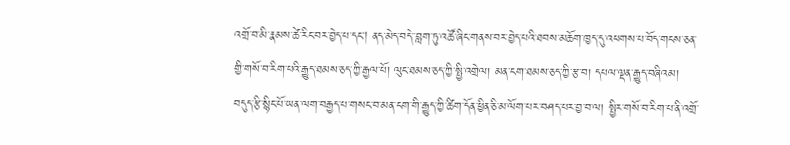འགྲོ་བ་མི་རྣམས་ཚེ་རིང་བར་བྱེད་པ་དང། ནད་མེད་བདེ་་བླག་ཏུ་འཚོ་ཞིང་གནས་བར་བྱེད་པའི་ཐབས་མཆོག་ཁྱད་དུ་འཕགས་པ་བོད་གངས་ཅན་གྱི་གསོ་བ་རིག་པའི་རྒྱུད་ཐམས་ཅད་ཀྱི་རྒྱལ་པོ། ལུང་ཐམས་ཅད་ཀྱི་སྤྱི་འགྲེལ། མན་ངག་ཐམས་ཅད་ཀྱི་རྩ་བ། དཔལ་ལྡན་རྒྱུད་བཞིའམ། བདུད་རྩི་སྙིང་པོ་ཡན་ལག་བརྒྱད་པ་གསང་བ་མན་ངག་གི་རྒྱུད་ཀྱི་ཚིག་དོན་ཕྱིན་ཅི་མ་ལོག་པར་བཤད་པར་བྱ་བ་ལ། སྤྱིར་གསོ་བ་རིག་པ་ནི་འགྲོ་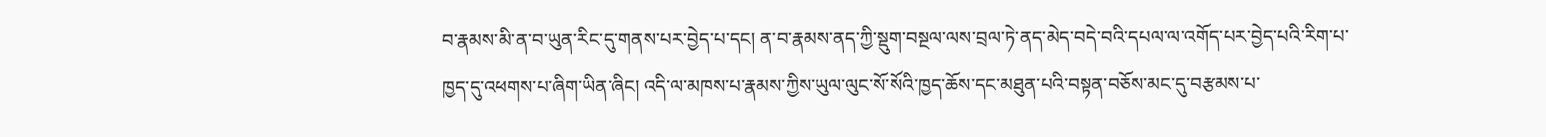བ་རྣམས་མི་ན་བ་ཡུན་རིང་དུ་གནས་པར་བྱེད་པ་དང། ན་བ་རྣམས་ནད་ཀྱི་སྡུག་བསྔལ་ལས་བྲལ་ཏེ་ནད་མེད་བདེ་བའི་དཔལ་ལ་འགོད་པར་བྱེད་པའི་རིག་པ་ཁྱད་དུ་འཕགས་པ་ཞིག་ཡིན་ཞིང། འདི་ལ་མཁས་པ་རྣམས་ཀྱིས་ཡུལ་ལུང་སོ་སོའི་ཁྱད་ཆོས་དང་མཐུན་པའི་བསྟན་བཅོས་མང་དུ་བརྩམས་པ་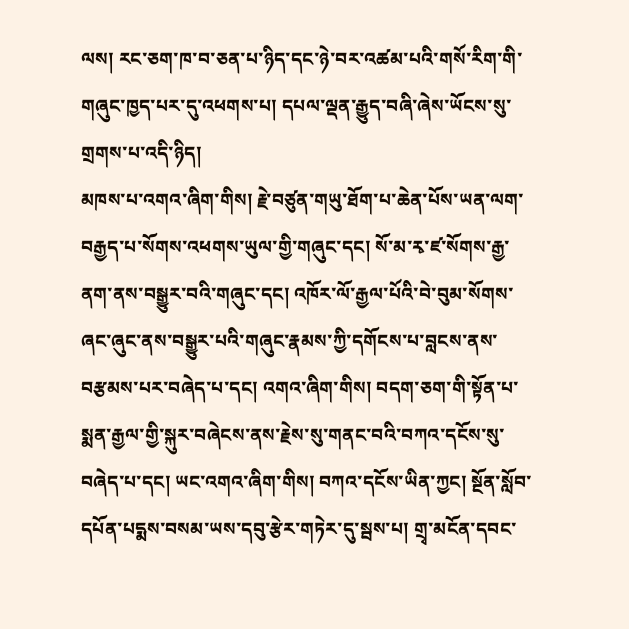ལས། རང་ཅག་ཁ་བ་ཅན་པ་ཉིད་དང་ཉེ་བར་འཚམ་པའི་གསོ་རིག་གི་གཞུང་ཁྱད་པར་དུ་འཕགས་པ། དཔལ་ལྡན་རྒྱུད་བཞི་ཞེས་ཡོངས་སུ་གྲགས་པ་འདི་ཉིད།
མཁས་པ་འགའ་ཞིག་གིས། རྗེ་བཙུན་གཡུ་ཐོག་པ་ཆེན་པོས་ཡན་ལག་བརྒྱད་པ་སོགས་འཕགས་ཡུལ་གྱི་གཞུང་དང། སོ་མ་རྭ་ཛ་སོགས་རྒྱ་ནག་ནས་བསྒྱུར་བའི་གཞུང་དང། འཁོར་ལོ་རྒྱལ་པོའི་བེ་བུམ་སོགས་ཞང་ཞུང་ནས་བསྒྱུར་པའི་གཞུང་རྣམས་ཀྱི་དགོངས་པ་བླངས་ནས་བརྩམས་པར་བཞེད་པ་དང། འགའ་ཞིག་གིས། བདག་ཅག་གི་སྟོན་པ་སྨན་རྒྱལ་གྱི་སྐུར་བཞེངས་ནས་རྗེས་སུ་གནང་བའི་བཀའ་དངོས་སུ་བཞེད་པ་དང། ཡང་འགའ་ཞིག་གིས། བཀའ་དངོས་ཡིན་ཀྱང། སྔོན་སློབ་དཔོན་པདྨས་བསམ་ཡས་དབུ་རྩེར་གཏེར་དུ་སྦས་པ། གྲྭ་མངོན་དབང་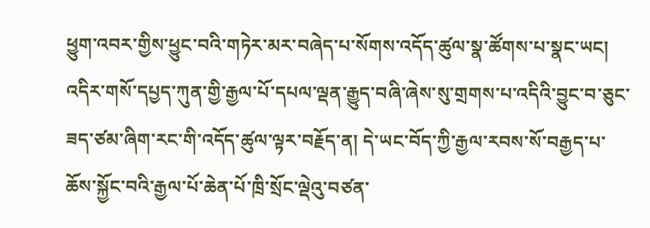ཕྱུག་འབར་གྱིས་ཕྱུང་བའི་གཏེར་མར་བཞེད་པ་སོགས་འདོད་ཚུལ་སྣ་ཚོགས་པ་སྣང་ཡང།
འདིར་གསོ་དཔྱད་ཀུན་གྱི་རྒྱལ་པོ་དཔལ་ལྡན་རྒྱུད་བཞི་ཞེས་སུ་གྲགས་པ་འདིའི་བྱུང་བ་ཅུང་ཟད་ཙམ་ཞིག་རང་གི་འདོད་ཚུལ་ལྟར་བརྗོད་ན། དེ་ཡང་བོད་ཀྱི་རྒྱལ་རབས་སོ་བརྒྱད་པ་ཆོས་སྐྱོང་བའི་རྒྱལ་པོ་ཆེན་པོ་ཁྲི་སྲོང་ལྡེའུ་བཙན་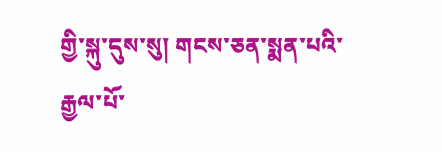གྱི་སྐུ་དུས་སུ། གངས་ཅན་སྨན་པའི་རྒྱལ་པོ་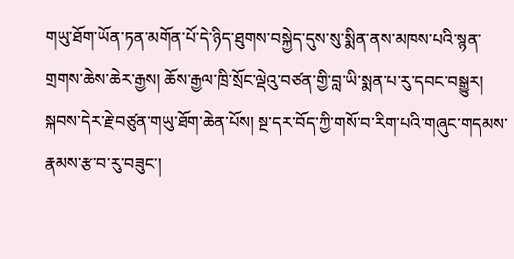གཡུ་ཐོག་ཡོན་ཏན་མགོན་པོ་དེ་ཉིད་ཐུགས་བསྐྱེད་དུས་སུ་སྨིན་ནས་མཁས་པའི་སྙན་གྲགས་ཆེས་ཆེར་རྒྱས། ཆོས་རྒྱལ་ཁྲི་སྲོང་ལྡེའུ་བཙན་གྱི་བླ་ཡི་སྨན་པ་རུ་དབང་བསྒྱུར། སྐབས་དེར་རྗེ་བཙུན་གཡུ་ཐོག་ཆེན་པོས། སྔ་དར་བོད་ཀྱི་གསོ་བ་རིག་པའི་གཞུང་གདམས་རྣམས་རྩ་བ་རུ་བཟུང་།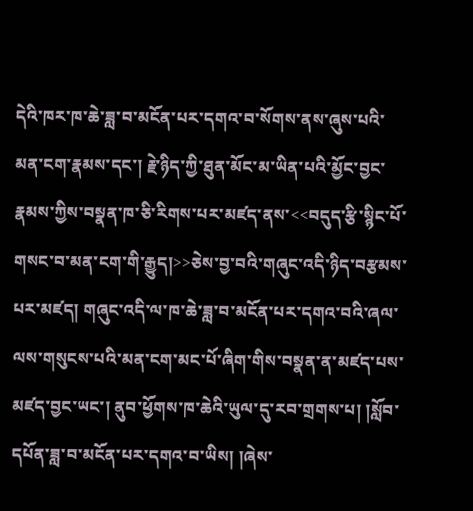དེའི་ཁར་ཁ་ཆེ་ཟླ་བ་མངོན་པར་དགའ་བ་སོགས་ནས་ཞུས་པའི་མན་ངག་རྣམས་དང་། རྗེ་ཉིད་ཀྱི་ཐུན་མོང་མ་ཡིན་པའི་མྱོང་བྱང་རྣམས་ཀྱིས་བསྣན་ཁ་ཅི་རིགས་པར་མཛད་ནས་<<བདུད་རྩི་སྙིང་པོ་གསང་བ་མན་ངག་གི་རྒྱུད།>>ཅེས་བྱ་བའི་གཞུང་འདི་ཉིད་བརྩམས་པར་མཛད། གཞུང་འདི་ལ་ཁ་ཆེ་ཟླ་བ་མངོན་པར་དགའ་བའི་ཞལ་ལས་གསུངས་པའི་མན་ངག་མང་པོ་ཞིག་གིས་བསྣན་ན་མཛད་པས་མཛད་བྱང་ཡང་། ནུབ་ཕྱོགས་ཁ་ཆེའི་ཡུལ་དུ་རབ་གྲགས་པ། །སློབ་དཔོན་ཟླ་བ་མངོན་པར་དགའ་བ་ཡིས། །ཞེས་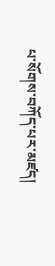པ་སོགས་བཀོད་པར་མཛད།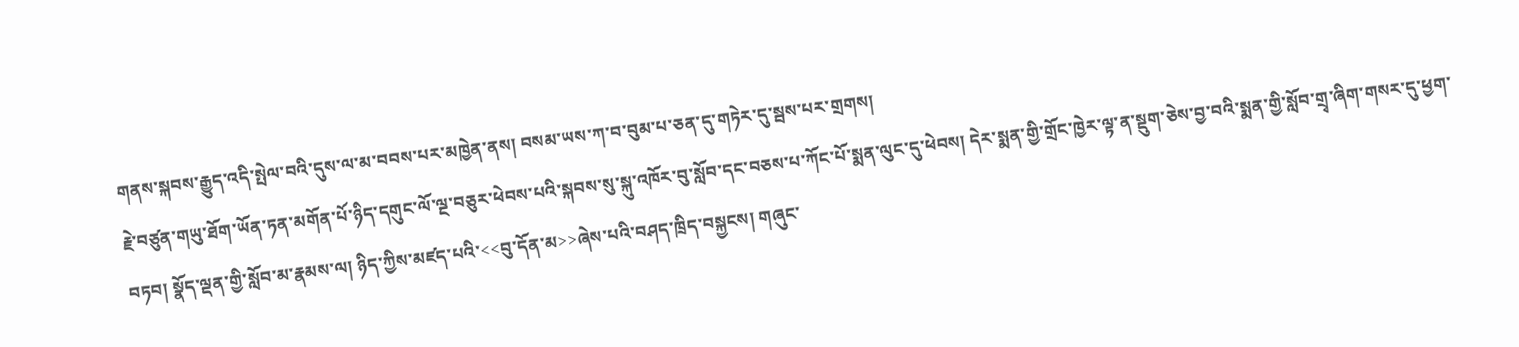གནས་སྐབས་རྒྱུད་འདི་སྤེལ་བའི་དུས་ལ་མ་བབས་པར་མཁྱེན་ནས། བསམ་ཡས་ཀ་བ་བུམ་པ་ཅན་དུ་གཏེར་དུ་སྦས་པར་གྲགས།
རྗེ་བཙུན་གཡུ་ཐོག་ཡོན་ཏན་མགོན་པོ་ཉིད་དགུང་ལོ་ལྔ་བཅུར་ཕེབས་པའི་སྐབས་སུ་སྐུ་འཁོར་བུ་སློབ་དང་བཅས་པ་ཀོང་པོ་སྨན་ལུང་དུ་ཕེབས། དེར་སྨན་གྱི་གྲོང་ཁྱེར་ལྟ་ན་སྡུག་ཅེས་བྱ་བའི་སྨན་གྱི་སློབ་གྲྭ་ཞིག་གསར་དུ་ཕྱག་བཏབ། སྣོད་ལྡན་གྱི་སློབ་མ་རྣམས་ལ། ཉིད་ཀྱིས་མཛད་པའི་<<བུ་དོན་མ>>ཞེས་པའི་བཤད་ཁྲིད་བསྐྱངས། གཞུང་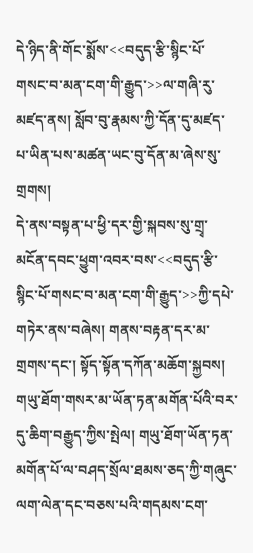དེ་ཉིད་ནི་གོང་སྨོས་<<བདུད་རྩི་སྙིང་པོ་གསང་བ་མན་ངག་གི་རྒྱུད་>>ལ་གཞི་རུ་མཛད་ནས། སློབ་བུ་རྣམས་ཀྱི་དོན་དུ་མཛད་པ་ཡིན་པས་མཚན་ཡང་བུ་དོན་མ་ཞེས་སུ་གྲགས།
དེ་ནས་བསྟན་པ་ཕྱི་དར་གྱི་སྐབས་སུ་གྲྭ་མངོན་དབང་ཕྱུག་འབར་བས་<<བདུད་རྩི་སྙིང་པོ་གསང་བ་མན་ངག་གི་རྒྱུད་>>ཀྱི་དཔེ་གཏེར་ནས་བཞེས། གནས་བརྟན་དར་མ་གྲགས་དང་། སྟོད་སྟོན་དཀོན་མཆོག་སྐྱབས། གཡུ་ཐོག་གསར་མ་ཡོན་ཏན་མགོན་པོའི་བར་དུ་ཆིག་བརྒྱུད་ཀྱིས་སྤེལ། གཡུ་ཐོག་ཡོན་ཏན་མགོན་པོ་ལ་བཤད་སྲོལ་ཐམས་ཅད་ཀྱི་གཞུང་ལག་ལེན་དང་བཅས་པའི་གདམས་ངག་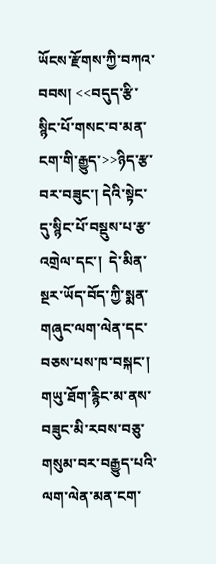ཡོངས་རྫོགས་ཀྱི་བཀའ་བབས། <<བདུད་རྩི་སྙིང་པོ་གསང་བ་མན་ངག་གི་རྒྱུད་>>ཉིད་རྩ་བར་བཟུང་། དེའི་སྟེང་དུ་སྙིང་པོ་བསྡུས་པ་རྩ་འགྲེལ་དང་།  དེ་མིན་སྔར་ཡོད་བོད་ཀྱི་སྨན་གཞུང་ལག་ལེན་དང་བཅས་པས་ཁ་བསྐང་། གཡུ་ཐོག་རྙིང་མ་ནས་བཟུང་མི་རབས་བཅུ་གསུམ་བར་བརྒྱུད་པའི་ལག་ལེན་མན་ངག་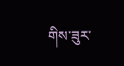གིས་ཟུར་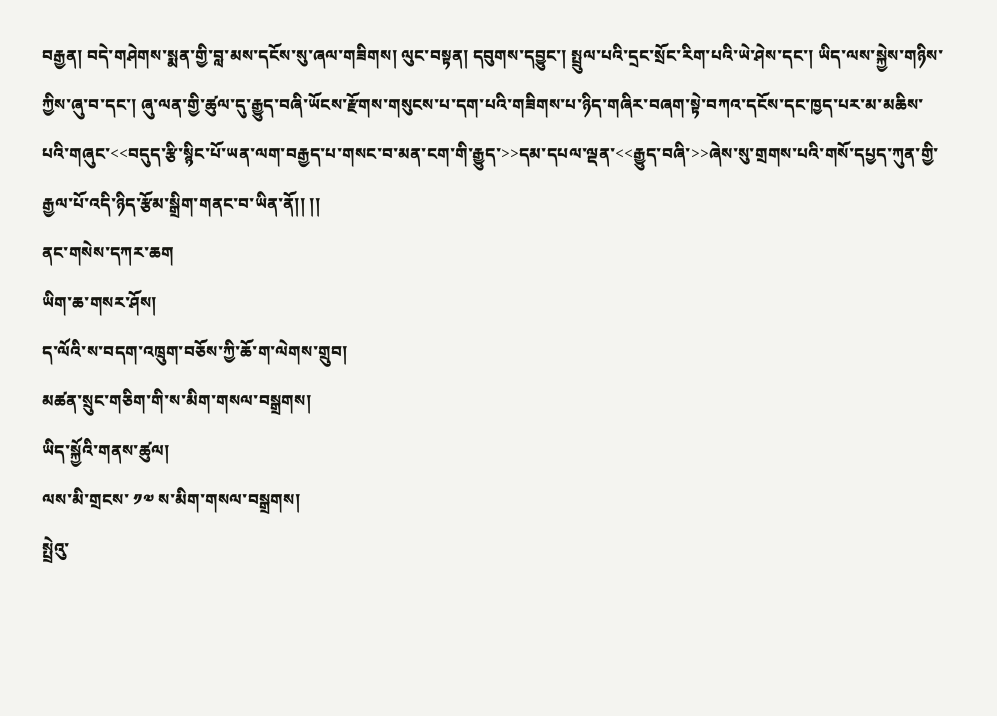བརྒྱན། བདེ་གཤེགས་སྨན་གྱི་བླ་མས་དངོས་སུ་ཞལ་གཟིགས། ལུང་བསྟན། དབུགས་དབྱུང་། སྤྲུལ་པའི་དྲང་སྲོང་རིག་པའི་ཡེ་ཤེས་དང་། ཡིད་ལས་སྐྱེས་གཉིས་ཀྱིས་ཞུ་བ་དང་། ཞུ་ལན་གྱི་ཚུལ་དུ་རྒྱུད་བཞི་ཡོངས་རྫོགས་གསུངས་པ་དག་པའི་གཟིགས་པ་ཉིད་གཞིར་བཞག་སྟེ་བཀའ་དངོས་དང་ཁྱད་པར་མ་མཆིས་པའི་གཞུང་<<བདུད་རྩི་སྙིང་པོ་ཡན་ལག་བརྒྱད་པ་གསང་བ་མན་ངག་གི་རྒྱུད་>>དམ་དཔལ་ལྡན་<<རྒྱུད་བཞི་>>ཞེས་སུ་གྲགས་པའི་གསོ་དཔྱད་ཀུན་གྱི་རྒྱལ་པོ་འདི་ཉིད་རྩོམ་སྒྲིག་གནང་བ་ཡིན་ནོ།། །།
ནང་གསེས་དཀར་ཆག
ཡིག་ཆ་གསར་ཤོས།
ད་ལོའི་ས་བདག་འཁྲུག་བཅོས་ཀྱི་ཆོ་ག་ལེགས་གྲུབ།
མཚན་སྲུང་གཅིག་གི་ས་མིག་གསལ་བསྒྲགས།
ཡིད་སྐྱོའི་གནས་ཚུལ།
ལས་མི་གྲངས་ ༡༧ ས་མིག་གསལ་བསྒྲགས།
སྤྲེའུ་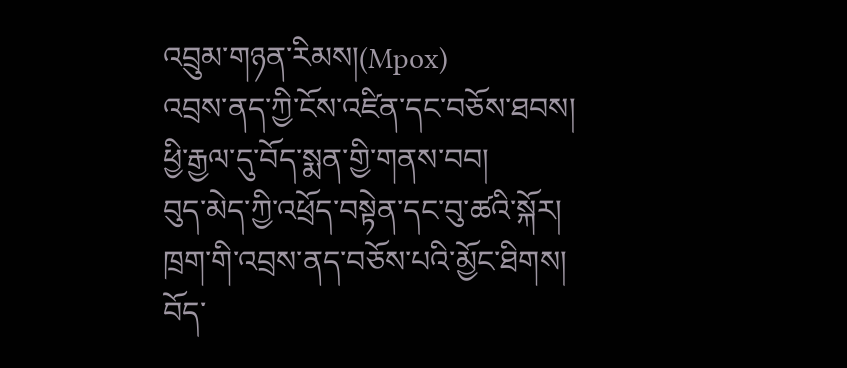འབྲུམ་གཉན་རིམས།(Mpox)
འབྲས་ནད་ཀྱི་ངོས་འཛིན་དང་བཅོས་ཐབས།
ཕྱི་རྒྱལ་དུ་བོད་སྨན་གྱི་གནས་བབ།
བུད་མེད་ཀྱི་འཕྲོད་བསྟེན་དང་བུ་ཚའི་སྐོར།
ཁྲག་གི་འབྲས་ནད་བཅོས་པའི་མྱོང་ཐིགས།
བོད་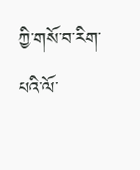ཀྱི་གསོ་བ་རིག་པའི་ལོ་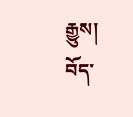རྒྱུས།
བོད་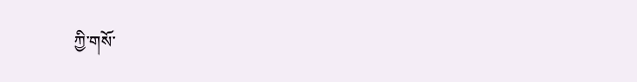ཀྱི་གསོ་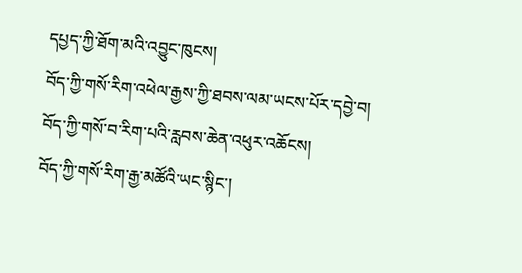དཔྱད་ཀྱི་ཐོག་མའི་འབྱུང་ཁུངས།
བོད་ཀྱི་གསོ་རིག་འཕེལ་རྒྱས་ཀྱི་ཐབས་ལམ་ཡངས་པོར་དབྱེ་བ།
བོད་ཀྱི་གསོ་བ་རིག་པའི་རླབས་ཆེན་འཕུར་འཆོངས།
བོད་ཀྱི་གསོ་རིག་རྒྱ་མཚོའི་ཡང་སྙིང་།